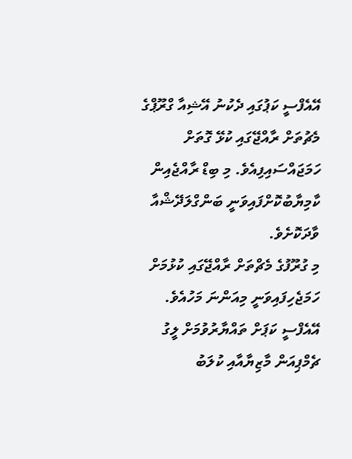އޭއެފްސީ ކަޕުގައި ދެކުނު އޭޝިއާ ގްރޫޕްގެ މެޗުތަށް ރާއްޖޭގައި ކުޅޭ ގޮތަށް ހަމަޖައްސައިފިއެވެ. މި ބިޑް ރާއްޖެއިން ކާމިޔާބުކޮށްފައިވަނީ ބަންގްލަދޭޝްއާ ވާދަކޮށެވެ.
މި ގުރޫފުގެ މެޗްތަށް ރާއްޖޭގައި ކުޅުމަށް ހަމަޖެހިފައިވަނީ މިއަންނަ މަހުއެވެ. އޭއެފްސީ ކަޕަށް ތައްޔާރުވުމަށް ލީގު ޗެމްޕިއަން މާޒިޔާއާއި ކުލަބު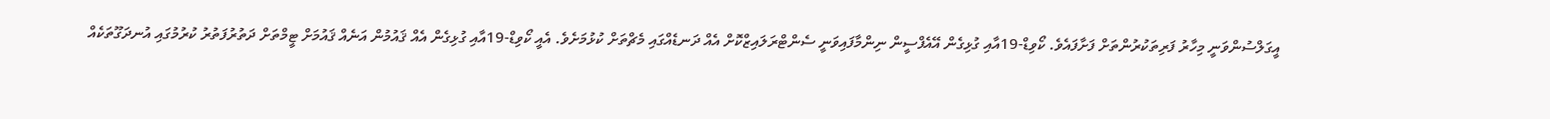އީގަލްސުންވަނީ މިހާރު ފަރިތަކުރުންތަށް ފަށާފައެވެ. ކޯވިޑް-19އާއި ގުޅިގެން އޭއެފްސީން ނިންމާފައިވަނީ ސެންޓްރަލައިޒްކޮށް އެއް ދަނޑެއްގައި މެޗްތަށް ކުޅުމަށެވެ. އެއީ ކޯވިޑް-19އާއި ގުޅިގެން އެއް ޤައުމުން އަނެއް ޤައުމަށް ޓީމްތަށް ދަތުރުފަތުރު ކުރުމުގައި އުނދަގޫތަކެއް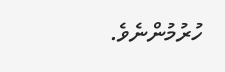ހުރުމުންނެވެ.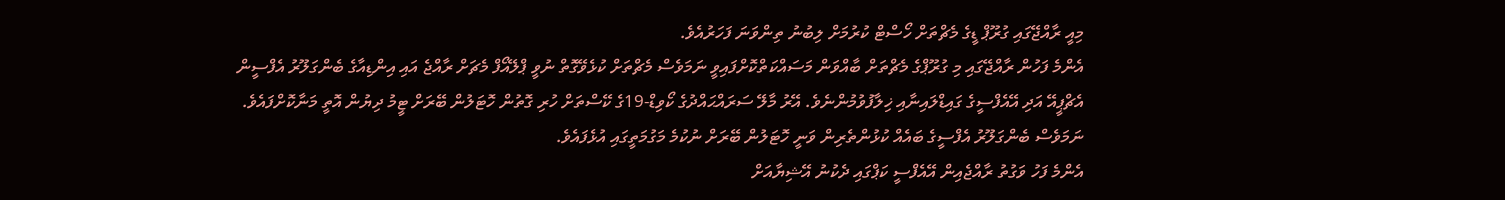މިއީ ރާއްޖޭގައި ގުރޫޕް ޑީގެ މެޗްތަށް ހޯސްޓް ކުރުމަށް ލިބުނު ތިންވަނަ ފަހަރުއެވެ.
އެންމެ ފަހުން ރާއްޖޭގައި މި ގުރޫޕްގެ މެޗްތަށް ބާއްވަން މަސައްކަތްކޮށްފައިވީ ނަމަވެސް މެޗްތަށް ކުޅެވޭގޮތް ނުވީ ޕްލޭއޯފް މެޗަށް ރާއްޖެ އައި އިންޑިއާގެ ބެންގަލޫރު އެފްސީން އެޗްޕީއޭ އަދި އޭއެފްސީގެ ގައިޑްލައިނާއި ޚިލާފުވުމުންނެވެ. އޭރު މާލޭ ސަރައްޙައްދުގެ ކޯވިޑް-19ގެ ކޭސްތަށް ހުރި ގޮތުން ހޮޓަލުން ބޭރަށް ޓީމު ދިޔުން އޮތީ މަނާކޮށްފައެވެ. ނަމަވެސް ބެންގަލޫރު އެފްސީގެ ބައެއް ކުޅުންތެރިން ވަނީ ހޮޓަލުން ބޭރަށް ނުކުމެ މަގުމަތީގައި އުޅެފައެވެ.
އެންމެ ފަހު ވަގުތު ރާއްޖެއިން އޭއެފްސީ ކަޕްގައި ދެކުނު އޭޝިޔާއަށް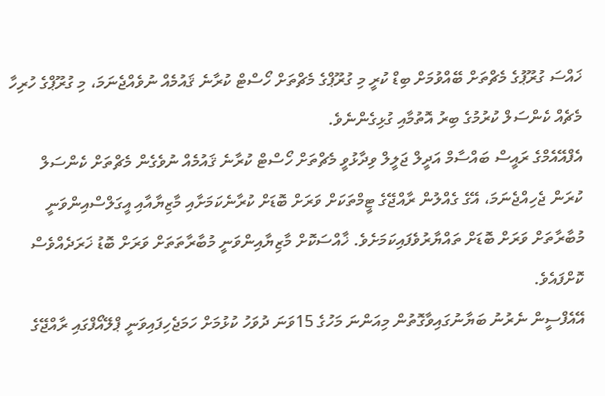ޚައްސަ ގުރޫޕުގެ މެޗްތަށް ބޭއްވުމަށް ބިޑް ކުރީ މި ގުރޫޕްގެ މެޗްތަށް ހޯސްޓް ކުރާނެ ޤައުމެއް ނުވެއްޖެނަމަ، މި ގުރޫޕްގެ ހުރިހާ މެޗެއް ކެންސަލް ކުރުމުގެ ބިރު އޮތުމާއި ގުޅިގެންނެވެ.
އެފްއޭއެމްގެ ރައީސް ބައްސާމް އަދީލް ޖަލީލް ވިދާޅުވީ މެޗްތަށް ހޯސްޓް ކުރާނެ ޤައުމެއް ނުވެގެން މެޗްތަށް ކެންސަލް ކުރަން ޖެހިއްޖެނަމަ، އޭގެ ގެއްލުން ރާއްޖޭގެ ޓީމްތަކަށް ވަރަށް ބޮޑަށް ކުރާނެކަމަށާއި މާޒިޔާއާއި އީގަލްސްއިންވަނީ މުބާރާތަށް ވަރަށް ބޮޑަށް ތައްޔާރުވެފައިކަމަށެވެ. ޚާއްސަކޮށް މާޒިޔާއިންވަނީ މުބާރާތަތަށް ވަރަށް ބޮޑު ޚަރަދެއްވެސް ކޮށްފައެވެ.
އޭއެފްސީން ނެރުނު ބަޔާނުގައިވާގޮތުން މިއަންނަ މަހުގެ 15ވަނަ ދުވަހު ކުޅުމަށް ހަމަޖެހިފައިވަނީ ޕްލޭއޯފްގައި ރާއްޖޭގެ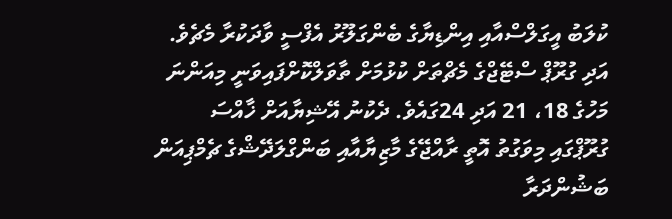ކުލަބު އީގަލްސްއާއި އިންޑިޔާގެ ބެންގަލޫރު އެފްސީ ވާދަކުރާ މެޗެވެ. އަދި ގުރޫޕް ސްޓޭޖްގެ މެޗްތަށް ކުޅުމަށް ތާވަލްކޮށްފައިވަނީ މިއަންނަ މަހުގެ 18، 21 އަދި 24ގައެވެ. ދެކުނު އޭޝިޔާއަށް ޚާއްސަ ގުރޫޕްގައި މިވަގުތު އޮތީ ރާއްޖޭގެ މާޒިޔާއާއި ބަންގްލަދޭޝްގެ ޗެމްޕިއަން ބަޝުންދަރާ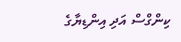ކިންގްސް އަދި އިންޑިޔާގެ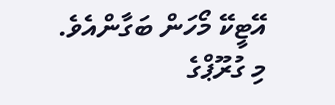އޭޓީކޭ މޯހަން ބަގާންއެވެ.
މި ގުރޫޕްގެ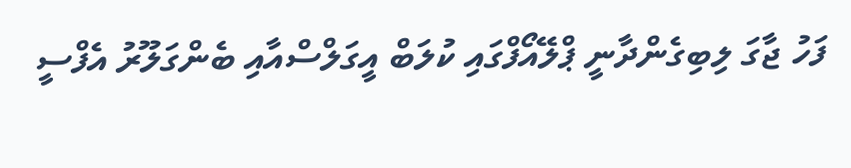ފަހު ޖާގަ ލިބިގެންދާނީ ޕްލޭއޯފްގައި ކުލަބް އީގަލްސްއާއި ބެންގަލޫރު އެފްސީ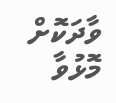ވާދަކޮށް މޮޅުވާ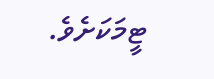ޓީމަކަށެވެ.